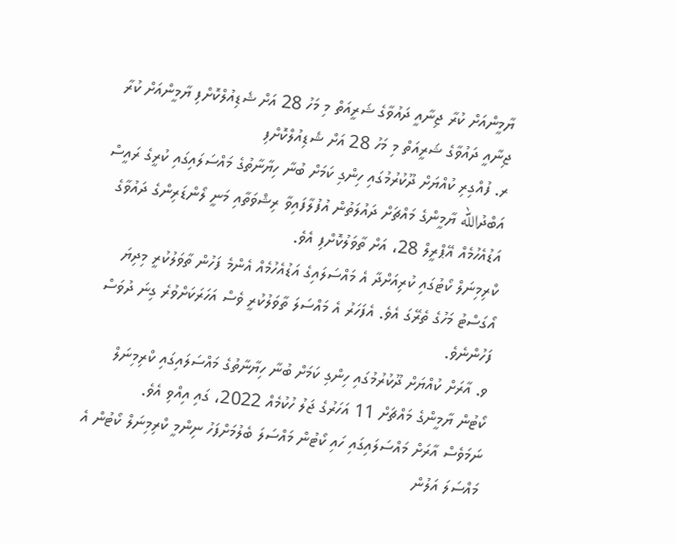ޔާމީންއަށް ކުރާ ޖިނާއީ ދައުވާގެ ޝަރީއަތް މި މަހު 28 އަށް ޝެޑިއުލްކޮށްފި ޔާމީންއަށް ކުރާ ޖިނާއީ ދައުވާގެ ޝަރީއަތް މި މަހު 28 އަށް ޝެޑިއުލްކޮށްފި
ރ. ފުއްގިރި ކުއްޔަށް ދޫކުރުމުގައި ހިންގި ކަމަށް ބުނާ ހިޔާނާތުގެ މައްސަލައިގައި ކުރީގެ ރައީސް އަބްދުالله ޔާމީންގެ މައްޗަށް ދައުލަތުން އުފުލާފައިވާ ރިޝްވަތާއި މަނީ ލޯންޑަރިންގެ ދައުވާގެ އަޑުއެހުމެއް އޭޕްރީލް 28، އަށް ތާވަލުކޮށްފި އެވެ.
ކްރިމިނަލް ކޯޓުގައި ކުރިއަށްދާ އެ މައްސަލައިގެ އަޑުއެހުމެއް އެންމެ ފަހުން ތާވަލުކުރީ މިދިޔަ އޯގަސްޓު މަހުގެ ތެރޭގަ އެވެ. އެފަހަރު އެ މައްސަލަ ތާވަލުކުރީ ވެސް އަހަރަކަށްވުރެ ގިނަ ދުވަސް ފަހުންނެވެ.
ވ. އާރަށް ކުއްޔަށް ދޫކުރުމުގައި ހިންގި ކަމަށް ބުނާ ހިޔާނާތުގެ މައްސަލައިގައި ކްރިމިނަލް ކޯޓުން ޔާމީންގެ މައްޗަށް 11 އަހަރުގެ ޖަލު ހުކުމެއް 2022، ގައި އިއްވި އެވެ.
ނަމަވެސް އާރަށް މައްސަލައިގައި ހައި ކޯޓުން މައްސަލަ ބެލުމަށްފަހު ނިންމީ ކްރިމިނަލް ކޯޓުން އެ މައްސަލަ އަލުން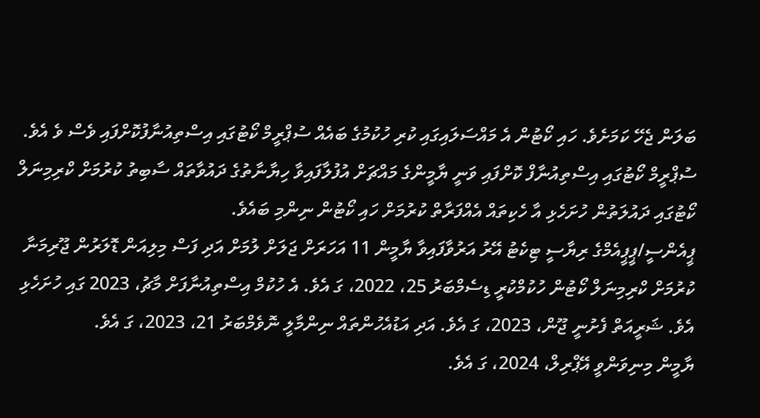ބަލަން ޖެހޭ ކަމަށެވެ. ހައި ކޯޓުން އެ މައްސަލައިގައި ކުރި ހުކުމުގެ ބައެއް ސުޕްރީމް ކޯޓުގައި އިސްތިއުނާފުކޮށްފައި ވެސް ވެ އެވެ.
ސުޕްރީމް ކޯޓުގައި އިސްތިއުނާފް ކޮށްފައި ވަނީ ޔާމީންގެ މައްޗަށް އުފުލާފައިވާ ހިޔާނާތުގެ ދައުވާތައް ސާބިތު ކުރުމަށް ކްރިމިނަލް ކޯޓުގައި ދައުލަތުން ހުށަހެޅި އާ ހެކިތައް އެއްފަރާތް ކުރުމަށް ހައި ކޯޓުން ނިންމި ބައެވެ.
ޕީއެންސީ/ޕީޕީއެމްގެ ރިޔާސީ ޓިކެޓު އޭރު އަރުވާފައިވާ ޔާމީން 11 އަހަރަށް ޖަލަށް ލުމަށް އަދި ފަސް މިލިއަން ޑޮލަރުން ޖޫރިމަނާ ކުރުމަށް ކްރިމިނަލް ކޯޓުން ހުކުމްކުރީ ޑިސެމްބަރު 25، 2022، ގަ އެވެ. އެ ހުކުމް އިސްތިއުނާފަށް މާޗު، 2023 ގައި ހުށަހެޅި އެވެ. ޝަރީއަތް ފެށުނީ ޖޫން، 2023، ގަ އެވެ. އަދި އަޑުއެހުންތައް ނިންމާލީ ނޮވެމްބަރު 21، 2023، ގަ އެވެ.
ޔާމީން މިނިވަންވީ އޭޕްރިލް، 2024، ގަ އެވެ.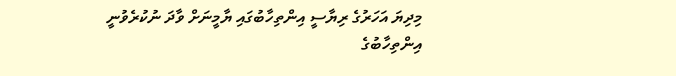މިދިޔަ އަހަރުގެ ރިޔާސީ އިންތިހާބުގައި ޔާމީނަށް ވާދަ ނުކުރެވުނީ އިންތިހާބުގެ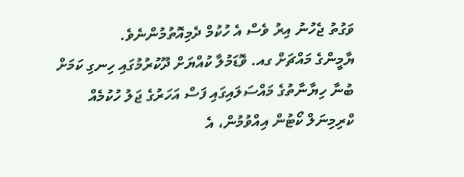ވަގުތު ޖެހުނު އިރު ވެސް އެ ހުކުމް ދެމިއޮތުމުންނެވެ.
ޔާމީންގެ މައްޗަށް ގއ. ވޮޑަމުލާ ކުއްޔަށް ދޫކުރުމުގައި ހިނގި ކަމަށް ބުނާ ހިޔާނާތުގެ މައްސަލައިގައި ފަސް އަހަރުގެ ޖަލު ހުކުމެއް ކްރިމިނަލް ކޯޓުން އިއްވުމުން، އެ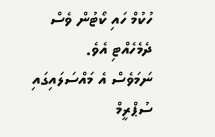ހުކުމް ހައި ކޯޓުން ވެސް ދެމެހެއްޓި އެވެ.
ނަމަވެސް އެ މައްސަލައިގައި ސުޕްރީމް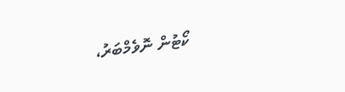ކޯޓުން ނޮވެމްބަރު،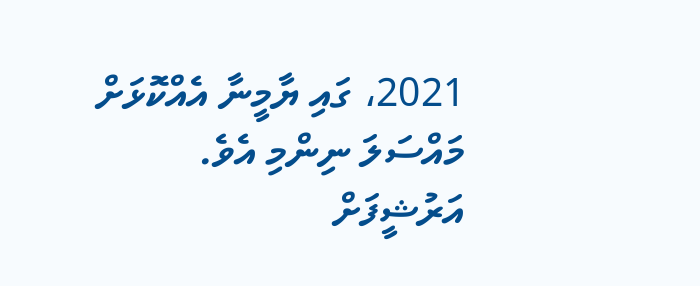2021، ގައި ޔާމީނާ އެއްކޮޅަށް މައްސަލަ ނިންމި އެވެ.
އަރުޝީފަށް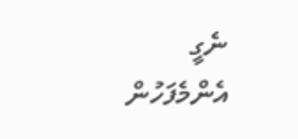ނެގީ
އެންމެފަހުން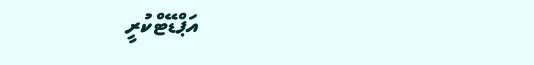އަޕްޑޭޓްކުރީ